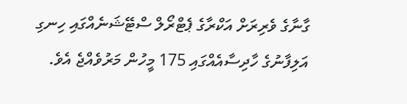ގާނާގެ ވެރިރަށް އަކްރާގެ ޕެޓްރޯލް ސްޓޭޝަނެއްގައި ހިނގި އަލިފާނުގެ ހާދިސާއެއްގައި 175 މީހުން މަރުވެއްޖެ އެވެ.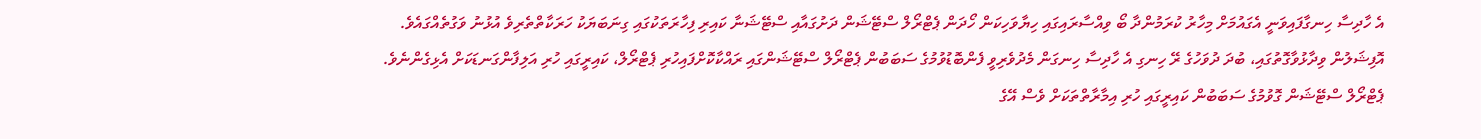އެ ހާދިސާ ހިނގާފައިވަނީ އެގައުމަށް މިހާރު ކުރަމުންދާ ބޯ ވިއްސާރައިގައި ހިޔާވަހިކަން ހޯދަން ޕެޓްރޯލް ސްޓޭޝަން ދަށުގައާއި ސްޓޭޝަނާ ކައިރި ފިހާރަތަކުގައި ގިނަބަޔަކު ހަރަކާތްތެރިވެ އުޅުނު ވަގުތެއްގައެވެ.
އޮފިޝަލުން ވިދާޅުވާގޮތުގައި، ބުދަ ދުވަހުގެ ރޭ ހިނގި އެ ހާދިސާ ހިނގަން މެދުވެރިވީ ފެންބޮޑުވުމުގެ ސަބަބުން ޕެޓްރޯލް ސްޓޭޝަންގައި ރައްކާކޮށްފައިހުރި ޕެޓްރޯލް، ކައިރީގައި ހުރި އަލިފާންގަނޑަކަށް އެޅިގެންނެވެ.
ޕެޓްރޯލް ސްޓޭޝަން ގޮވުމުގެ ސަބަބުން ކައިރީގައި ހުރި އިމާރާތްތަކަށް ވެސް އޭގެ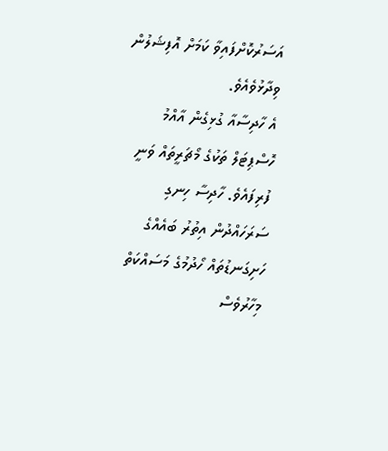އަސަރުކޮށްފައިވާ ކަމަށް އޮފިޝަލުން ވިދާޅުވެއެވެ.
އެ ހާދިސާއާ ގުޅިގެން އާއްމު ހޮސްޕިޓަލް ތަކުގެ މޯޗަރީތައް ވަނީ ފުރިފައެވެ. ހާދިސާ ހިނގި ސަރަހައްދުން އިތުރު ބައެއްގެ ހަށިގަނޑުތައް ހޯދުމުގެ މަސައްކަތް މިހާރުވެސް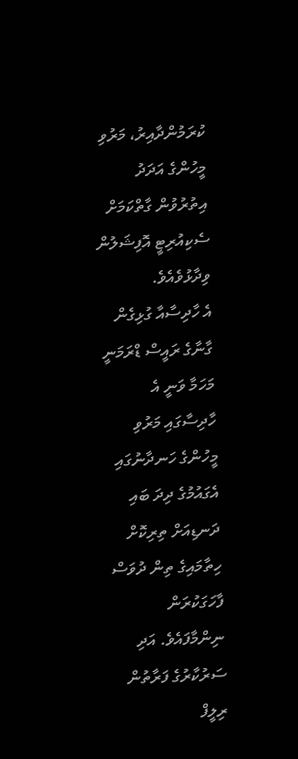ކުރަމުންދާއިރު، މަރުވި މީހުންގެ އަދަދު އިތުރުވުން ގާތްކަމަށް ސެކިއުރިޓީ އޮފިޝަލުން ވިދާޅުވެއެވެ.
އެ ހާދިސާއާ ގުޅިގެން ގާނާގެ ރައީސް ޑްރަމަނީ މަހަމާ ވަނީ އެ ހާދިސާގައި މަރުވި މީހުންގެ ހަނދާނުގައި އެގައުމުގެ ދިދަ ބައި ދަނޑިއަށް ތިރިކޮށް ހިތާމައިގެ ތިން ދުވަސް ފާހަގަކުރަން ނިންމާފައެވެ. އަދި ސަރުކާރުގެ ފަރާތުން ރިލީފް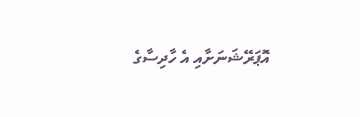އޮޕަރޭޝަނަށާއި އެ ހާދިސާގެ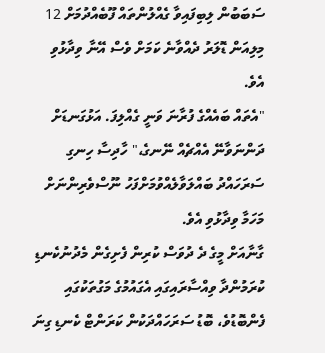ސަބަބުން ލިބިފައިވާ ގެއްލުންތައް ފޫބެއްދުމަށް 12 މިލިއަން ޑޮލަރު ދެއްވާނެ ކަމަށް ވެސް އޭނާ ވިދާޅުވި އެވެ.
"އެތައް ބައެއްގެ ފުރާނަ ވަނީ ގެއްލިފަ. އަޅުގަނޑަށް ދަންނަވާނޭ އެއްޗެއް ނޭނގެ،" ހާދިސާ ހިނގި ސަރަހައްދު ބައްލަވާލެއްވުމަށްފަހު ނޫސްވެރިންނަށް މަހަމާ ވިދާޅުވި އެވެ.
ގާނާއަށް މީގެ ދެ ދުވަސް ކުރިން ފެށިގެން މެދުނުކެނޑި ކުރަމުންދާ ވިއްސާރައިގައި އެގައުމުގެ މަގުތަކުގައި ފެންބޮޑުވެ، ބޮޑު ސަރަހައްދަކުން ކަރަންޓް ކެނޑި ގިނަ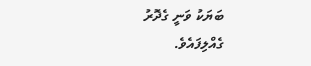ބަޔަކު ވަނީ ގެދޮރު ގެއްލިފައެވެ.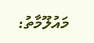މައުލޫމާތު: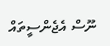ނޫސް އެޖެންސީތައް